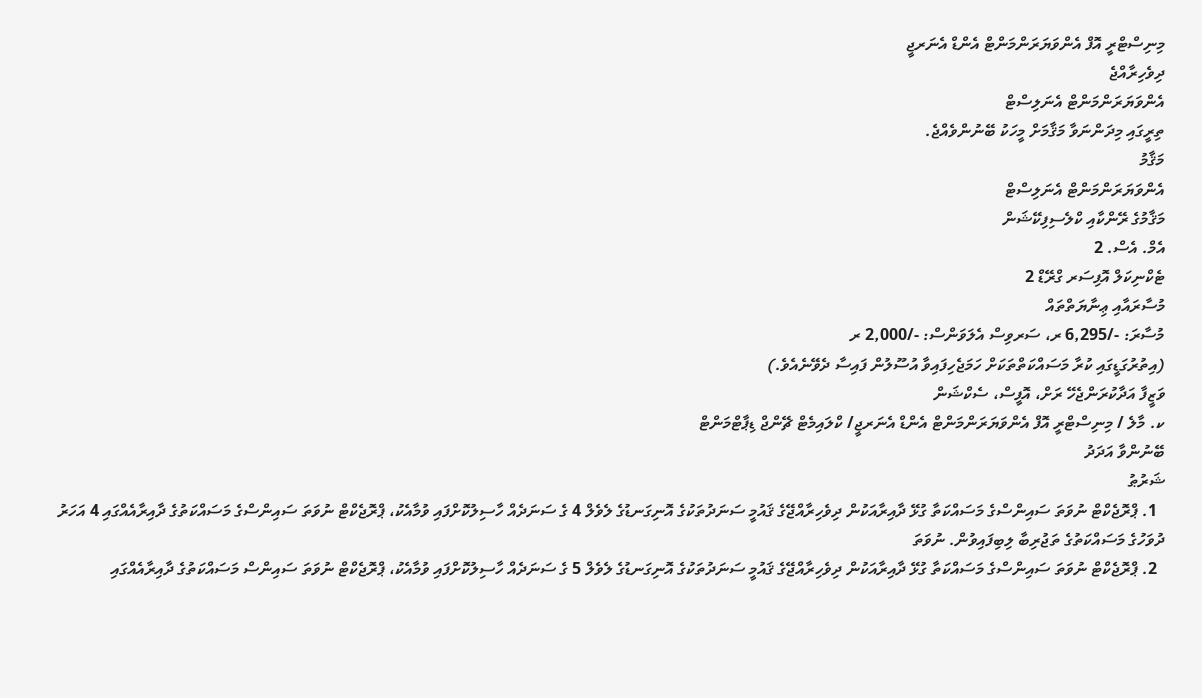މިނިސްޓްރީ އޮފް އެންވަޔަރަންމަންޓް އެންޑް އެނަރޖީ
ދިވެހިރާއްޖެ
އެންވަޔަރަންމަންޓް އެނަލިސްޓް
ތިރީގައި މިދަންނަވާ މަޤާމަށް މީހަކު ބޭނުންވެއްޖެ.
މަޤާމު
އެންވަޔަރަންމަންޓް އެނަލިސްޓް
މަޤާމުގެ ރޭންކާއި ކްލެސިފިކޭޝަން
އެމް. އެސް. 2
ޓެކްނިކަލް އޮފިސަރ ގްރޭޑް 2
މުސާރައާއި ޢިނާޔަތްތައް
މުސާރަ: -/6,295 ރ، ސަރވިސް އެލަވަންސް: -/2,000 ރ
(އިތުރުގަޑީގައި ކުރާ މަސައްކަތްތަކަށް ހަމަޖެހިފައިވާ އުސޫލުން ފައިސާ ދެވޭނެއެވެ.)
ވަޒީފާ އަދާކުރަންޖެހޭ ރަށް، އޮފީސް، ސެކްޝަން
ކ. މާލެ / މިނިސްޓްރީ އޮފް އެންވަޔަރަންމަންޓް އެންޑް އެނަރޖީ/ ކްލައިމެޓް ޗޭންޖް ޑިޕާޓްމަންޓް
ބޭނުންވާ އަދަދު
ޝަރުޠު
  1. ޕްރޮޖެކްޓް ނުވަތަ ސައިންސްގެ މަސައްކަތާ ގުޅޭ ދާއިރާއަކުން ދިވެހިރާއްޖޭގެ ޤައުމީ ސަނަދުތަކުގެ އޮނިގަނޑުގެ ލެވެލް 4 ގެ ސަނަދެއް ހާސިލުކޮށްފައި ވުމާއެކު، ޕްރޮޖެކްޓް ނުވަތަ ސައިންސްގެ މަސައްކަތުގެ ދާއިރާއެއްގައި 4 އަހަރު ދުވަހުގެ މަސައްކަތުގެ ތަޖުރިބާ ލިބިފައިވުން. ނުވަތަ
  2. ޕްރޮޖެކްޓް ނުވަތަ ސައިންސްގެ މަސައްކަތާ ގުޅޭ ދާއިރާއަކުން ދިވެހިރާއްޖޭގެ ޤައުމީ ސަނަދުތަކުގެ އޮނިގަނޑުގެ ލެވެލް 5 ގެ ސަނަދެއް ހާސިލުކޮށްފައި ވުމާއެކު، ޕްރޮޖެކްޓް ނުވަތަ ސައިންސް މަސައްކަތުގެ ދާއިރާއެއްގައި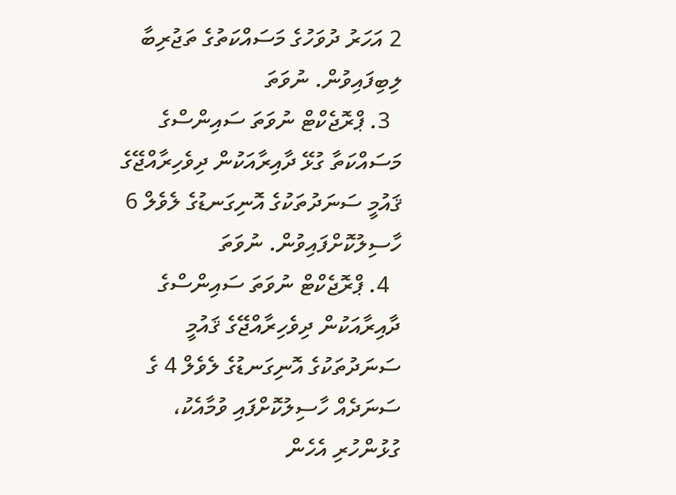2 އަހަރު ދުވަހުގެ މަސައްކަތުގެ ތަޖުރިބާ ލިބިފައިވުން. ނުވަތަ
  3. ޕްރޮޖެކްޓް ނުވަތަ ސައިންސްގެ މަސައްކަތާ ގުޅޭ ދާއިރާއަކުން ދިވެހިރާއްޖޭގެ ޤައުމީ ސަނަދުތަކުގެ އޮނިގަނޑުގެ ލެވެލް 6  ހާސިލުކޮށްފައިވުން. ނުވަތަ
  4. ޕްރޮޖެކްޓް ނުވަތަ ސައިންސްގެ ދާއިރާއަކުން ދިވެހިރާއްޖޭގެ ޤައުމީ ސަނަދުތަކުގެ އޮނިގަނޑުގެ ލެވެލް 4 ގެ ސަނަދެއް ހާސިލުކޮށްފައި ވުމާއެކު، ގުޅުންހުރި އެހެން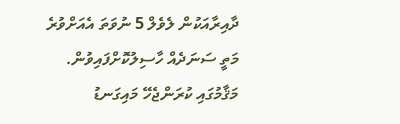ދާއިރާއަކުން ލެވެލް 5 ނުވަތަ އެއަށްވުރެ މަތީ ސަނަދެއް ހާސިލުކޮށްފައިވުން.
މަޤާމުގައި ކުރަންޖެހޭ މައިގަނޑު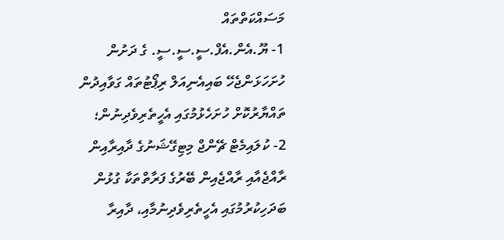މަސައްކަތްތައް
1- ޔޫ.އެން.އެފް.ސީ.ސީ.ސީ. ގެ ދަށުން ހުށަހަޅަންޖެހޭ ބައިއެނިއަލް ރިޕޯޓުތައް ގަވާއިދުން ތައްޔާރުކޮށް ހުށަހެޅުމުގައި އެހީތެރިވެދިނުން؛
2- ކުލައިމެޓް ޗޭންޖް މިޓިގޭޝަނުގެ ދާއިރާއިން ރާއްޖެއާއި ރާއްޖެއިން ބޭރުގެ ފަރާތްތަކާ ގުޅުން ބަދަހިކުރުމުގައި އެހީތެރިވެދިނުމާއި، ދާއިރާ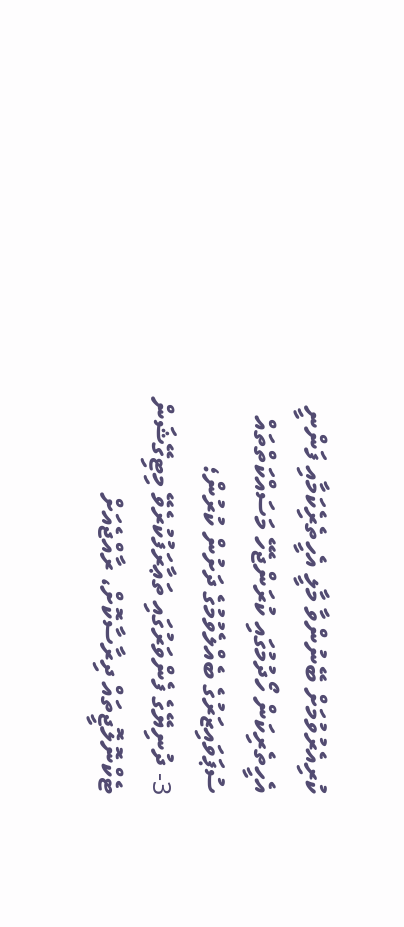ކުރިއެރުވުމަށް ބޭނުންވާ މާލީ އެހީތެރެިކަމާއި ފަންނީ އެހީތެރިކަން ހޯދުމުގައި ކުރަންޖެހޭ މަސައްކަތްތައް ސުޕަވައިޒަރުގެ ބެއްލެވުމުގެ ދަށުން ކުރުން؛
3- ދުނިޔޭގެ ފެންވަރުގައި ތަޢާރަފުކުރެވޭ މިޓިގޭޝަން ޓެކްނޮލޮޖީތައް ދިރާސާކޮށް، ރާއްޖެއަށް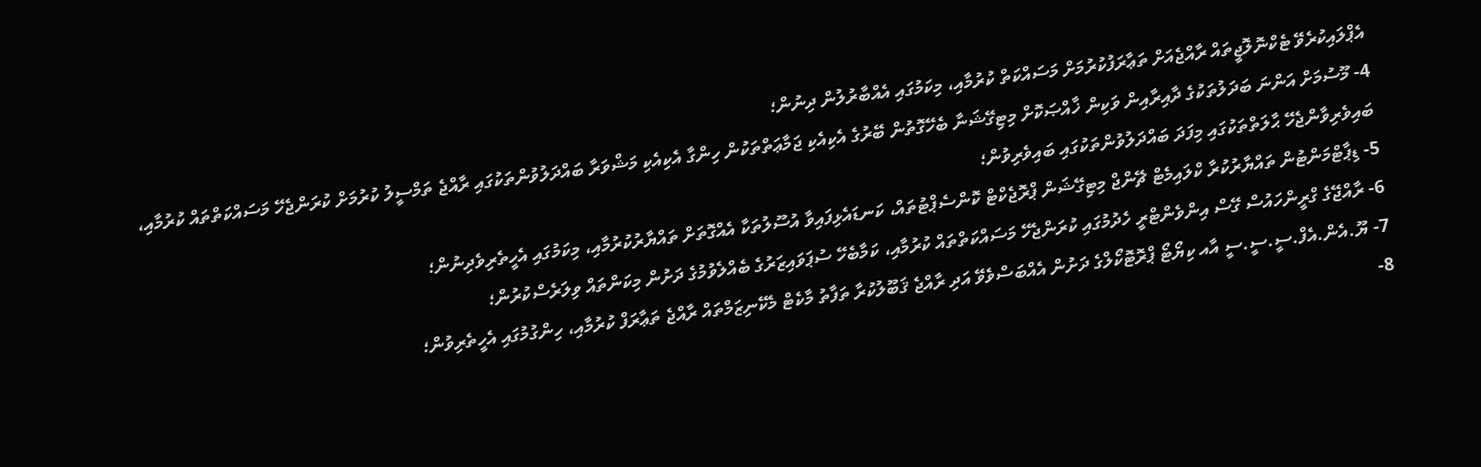އެޕްލައިކުރެވޭ ޓެކްނޮލޮޖީތައް ރާއްޖެއަށް ތަޢާރަފުކުރުމަށް މަސައްކަތް ކުރުމާއި، މިކަމުގައި އެއްބާރުލުން ދިނުން؛
4- މޫސުމަށް އަންނަ ބަދަލުތަކުގެ ދާއިރާއިން ވަކިން ޚާއްޞަކޮށް މިޓިގޭޝަނާ ބެހޭގޮތުން ބޭރުގެ އެކިއެކި ޖަމާޢަތްތަކުން ހިންގާ އެކިއެކި މަޝްވަރާ ބައްދަލުވުންތަކުގައި ރާއްޖެ ތަމްސީލު ކުރުމަށް ކުރަންޖެހޭ މަސައްކަތްތައް ކުރުމާއި، ބައިވެރިވާންޖެހޭ ޙާލަތްތަކުގައި މިފަދަ ބައްދަލުވުންތަކުގައި ބައިވެރިވުން؛
5- ޑިޕާޓްމަންޓުން ތައްޔާރުކުރާ ކްލައިމެޓް ޗޭންޖް މިޓިގޭޝަން ޕްރޮޖެކްޓް ކޮންސެޕްޓުތައް، ކަނޑައެޅިފައިވާ އުސޫލުތަކާ އެއްގޮތަށް ތައްޔާރުކުރުމާއި، މިކަމުގައި އެހީތެރިވެދިނުން؛
6- ރާއްޖޭގެ ގްރީންހައުސް ގޭސް އިންވެންޓްރީ ހެދުމުގައި ކުރަންޖެހޭ މަސައްކަތްތައް ކުރުމާއި، ކަމާބެހޭ ސުޕަވައިޒަރުގެ ބެއްލެވުމުގެ ދަށުން މިކަންތައް ވިލަރެސްކުރުން؛
7- ޔޫ.އެން.އެފް.ސީ.ސީ.ސީ އާއ ކިޔޯޓޯ ޕްރޮޓޮކޯލްގެ ދަށުން އެއްބަސްވެވޭ އަދި ރާއްޖެ ޤަބޫލުކުރާ ތަފާތު މާކެޓް މެކޭނިޒަމްތައް ރާއްޖެ ތަޢާރަފް ކުރުމާއި، ހިންގުމުގައި އެހީތެރިވުން؛
8-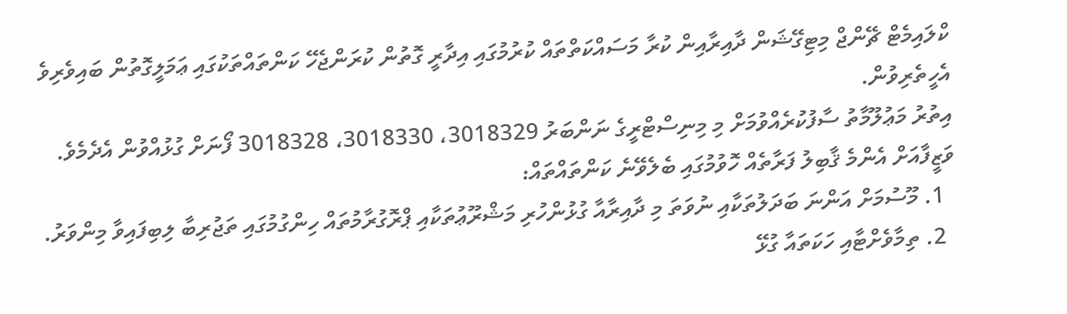ކްލައިމެޓް ޗޭންޖް މިޓިގޭޝަން ދާއިރާއިން ކުރާ މަސައްކަތްތައް ކުރުމުގައި އިދާރީ ގޮތުން ކުރަންޖެހޭ ކަންތައްތަކުގައި ޢަމަލީގޮތުން ބައިވެރިވެ އެހީތެރިވުން.
އިތުރު މަޢުލޫމާތު ސާފުކުރެއްވުމަށް މި މިނިސްޓްރީގެ ނަންބަރު 3018329، 3018330، 3018328 ފޯނަށް ގުޅުއްވުން އެދެމެވެ.
ވަޒީފާއަށް އެންމެ ޤާބިލު ފަރާތެއް ހޮވުމުގައި ބެލެވޭނެ ކަންތައްތައް:
  1. މޫސުމަށް އަންނަ ބަދަލުތަކާއި ނުވަތަ މި ދާއިރާއާ ގުޅުންހުރި މަޝްރޫޢުތަކާއި ޕްރޮގުރާމުތައް ހިންގުމުގައި ތަޖުރިބާ ލިބިފައިވާ މިންވަރު.
  2. ތިމާވެށްޓާއި ހަކަތައާ ގުޅޭ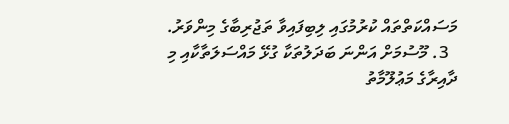މަސައްކަތްތައް ކުރުމުގައި ލިބިފައިވާ ތަޖުރިބާގެ މިންވަރު.
  3. މޫސުމަށް އަންނަ ބަދަލުތަކާ ގުޅޭ މައްސަލަތާކާއި މި ދާއިރާގެ މަޢުލޫމާތު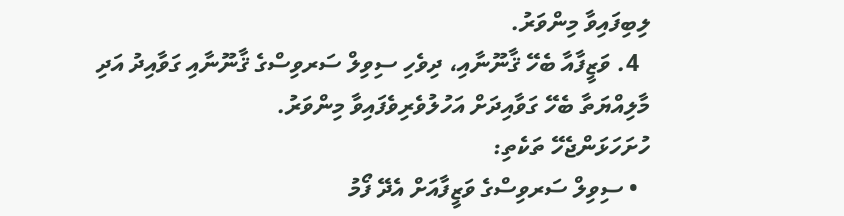ލިބިފައިވާ މިންވަރު.
  4. ވަޒީފާއާ ބެހޭ ޤާނޫނާއި، ދިވެހި ސިވިލް ސަރވިސްގެ ޤާނޫނާއި ގަވާއިދު އަދި މާލިއްޔަތާ ބެހޭ ގަވާއިދަށް އަހުލުވެރިވެފައިވާ މިންވަރު.
ހުށަހަޅަންޖެހޭ ތަކެތި:
  • ސިވިލް ސަރވިސްގެ ވަޒީފާއަށް އެދޭ ފޯމު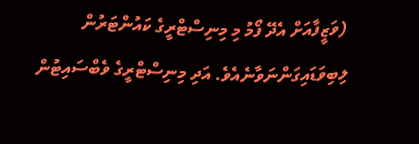(ވަޒީފާއަށް އެދޭ ފޯމު މި މިނިސްޓްރީގެ ކައުންޓަރުން ލިބިވަޑައިގަންނަވާނެއެވެ. އަދި މިނިސްޓްރީގެ ވެބްސައިޓުން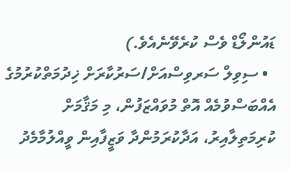ޑައުންލޯޑް ވެސް ކުރެވޭނެއެވެ.)
  • ސިވިލް ސަރވިސްއަށް/ސަރުކާރަށް ޚިދުމަތްކުރުމުގެ އެއްބަސްވުމެއް އޮތް މުވައްޒަފުން، މި މަޤާމަށް ކުރިމަތިލާއިރު، އަދާކުރަމުންދާ ވަޒީފާއިން ވީއްލުމާމެދު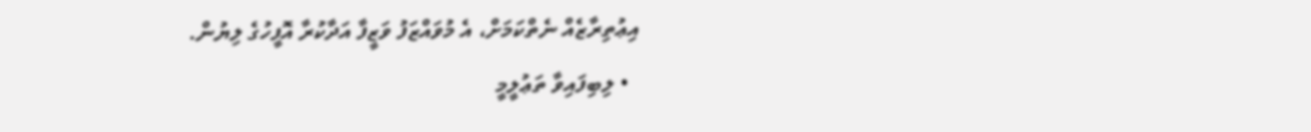އިޢުތިރާޒެއް ނެތްކަމަށް، އެ މުވައްޒަފު ވަޒީފާ އަދާކުރާ އޮފީހުގެ ލިޔުން.
  • ލިބިފައިވާ ތަޢުލީމީ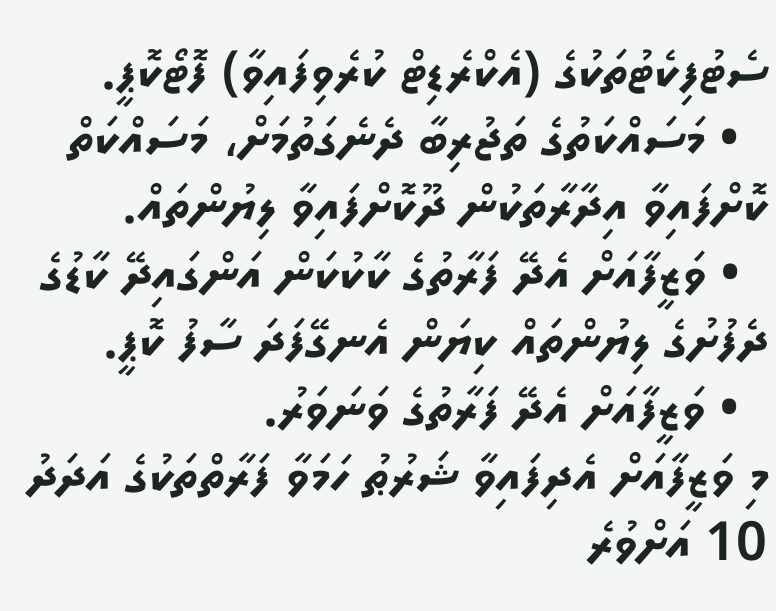ސެޓުފިކެޓުތަކުގެ (އެކްރެޑިޓް ކުރެވިފައިވާ) ފޮޓޯކޮޕީ.
  • މަސައްކަތުގެ ތަޖުރިބާ ދެނެގަތުމަށް، މަސައްކަތް ކޮށްފައިވާ އިދާރާތަކުން ދޫކޮށްފައިވާ ލިޔުންތައް.
  • ވަޒީފާއަށް އެދޭ ފަރާތުގެ ކާކުކަން އަންގައިދޭ ކާޑުގެ ދެފުށުގެ ލިޔުންތައް ކިޔަން އެނގޭފަދަ ސާފު ކޮޕީ.
  • ވަޒީފާއަށް އެދޭ ފަރާތުގެ ވަނަވަރު.
މި ވަޒީފާއަށް އެދިފައިވާ ޝަރުޠު ހަމަވާ ފަރާތްތަކުގެ އަދަދު 10 އަށްވުރެ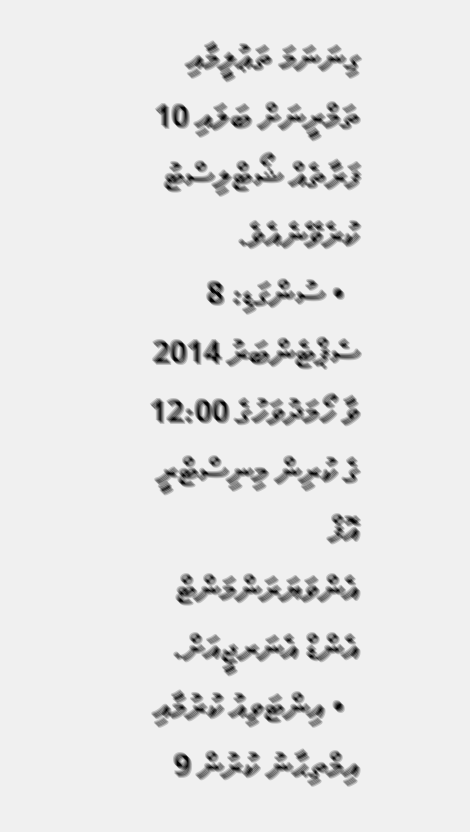ގިނަނަމަ ތަޢުލީމާއި ތަމްރީނަށް ބަލައި 10 ފަރާތެއް ޝޯޓްލިސްޓު ކުރެވޭނެއެވެ.
  • ސުންގަޑި: 8 ސެޕްޓެންބަރު 2014 ވާ ހޯމަދުވަހުގެ 12:00 ގެ ކުރިން މިނިސްޓްރީ އޮފް އެންވަޔަރަންމަންޓް އެންޑް އެނަރޖީއަށް.
  • އިންޓަވިއު ކުރުމާއި އިމްތިޙާނު ކުރުން 9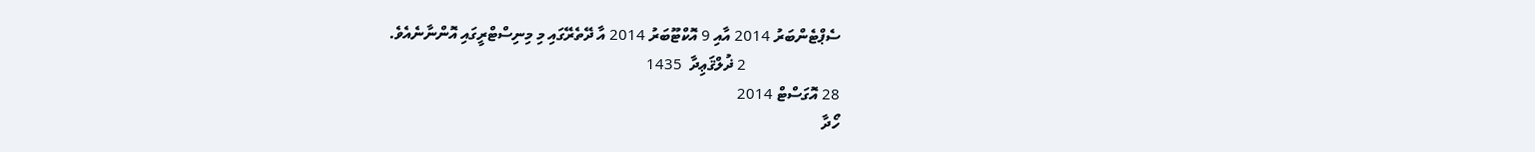ސެޕްޓެންބަރު 2014 އާއި 9 އޮކްޓޫބަރު 2014 އާ ދޭތެރޭގައި މި މިނިސްޓްރީގައި އޮންނާނެއެވެ.
                        2 ޛުލްޤަޢިދާ  1435
28 އޮގަސްޓް 2014
ހޯދާ